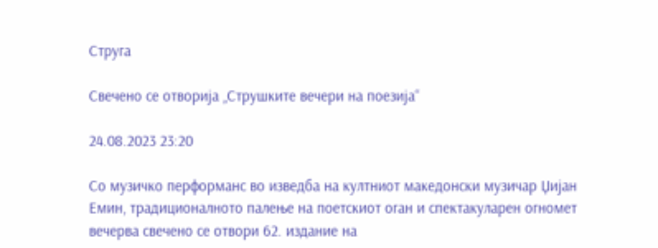Струга

Свечено се отворија „Струшките вечери на поезија“

24.08.2023 23:20

Со музичко перформанс во изведба на култниот македонски музичар Џијан Емин, традиционалното палење на поетскиот оган и спектакуларен огномет вечерва свечено се отвори 62. издание на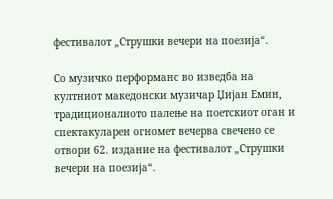фестивалот „Струшки вечери на поезија“.

Со музичко перформанс во изведба на култниот македонски музичар Џијан Емин, традиционалното палење на поетскиот оган и спектакуларен огномет вечерва свечено се отвори 62. издание на фестивалот „Струшки вечери на поезија“.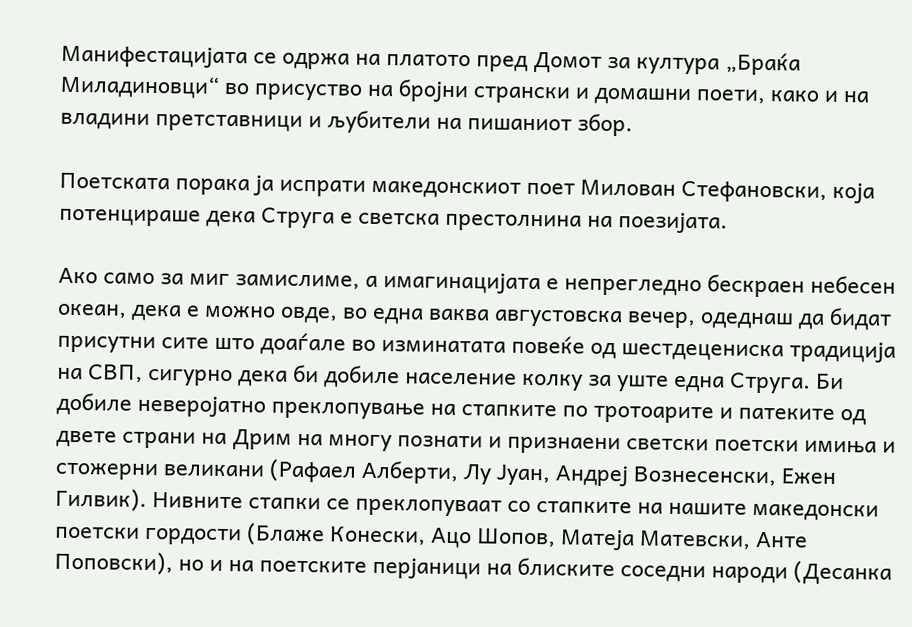Манифестацијата се одржа на платото пред Домот за култура „Браќа Миладиновци“ во присуство на бројни странски и домашни поети, како и на владини претставници и љубители на пишаниот збор.

Поетската порака ја испрати македонскиот поет Милован Стефановски, која потенцираше дека Струга е светска престолнина на поезијата.

Ако само за миг замислиме, а имагинацијата е непрегледно бескраен небесен океан, дека е можно овде, во една ваква августовска вечер, одеднаш да бидат присутни сите што доаѓале во изминатата повеќе од шестдецениска традиција на СВП, сигурно дека би добиле население колку за уште една Струга. Би добиле неверојатно преклопување на стапките по тротоарите и патеките од двете страни на Дрим на многу познати и признаени светски поетски имиња и стожерни великани (Рафаел Алберти, Лу Јуан, Андреј Вознесенски, Ежен Гилвик). Нивните стапки се преклопуваат со стапките на нашите македонски поетски гордости (Блаже Конески, Ацо Шопов, Матеја Матевски, Анте Поповски), но и на поетските перјаници на блиските соседни народи (Десанка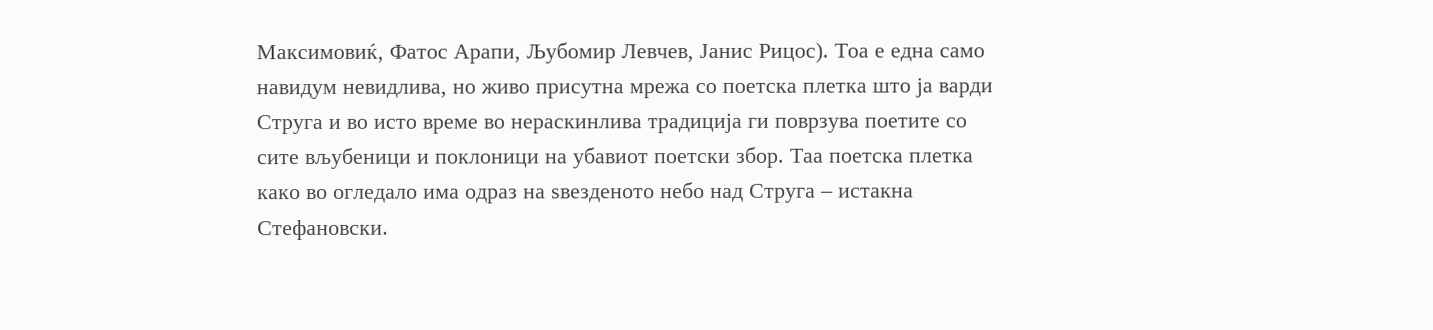Максимовиќ, Фатос Арапи, Љубомир Левчев, Јанис Рицос). Тоа е една само навидум невидлива, но живо присутна мрежа со поетска плетка што ја варди Струга и во исто време во нераскинлива традиција ги поврзува поетите со сите вљубеници и поклоници на убавиот поетски збор. Таа поетска плетка како во огледало има одраз на ѕвезденото небо над Струга – истакна Стефановски.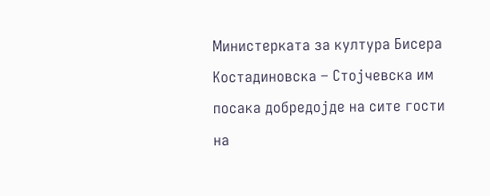Министерката за култура Бисера Костадиновска – Стојчевска им посака добредојде на сите гости на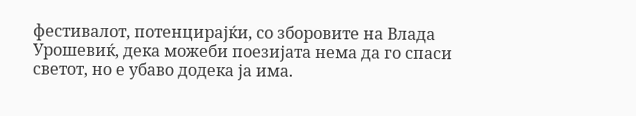фестивалот, потенцирајќи, со зборовите на Влада Урошевиќ, дека можеби поезијата нема да го спаси светот, но е убаво додека ја има.